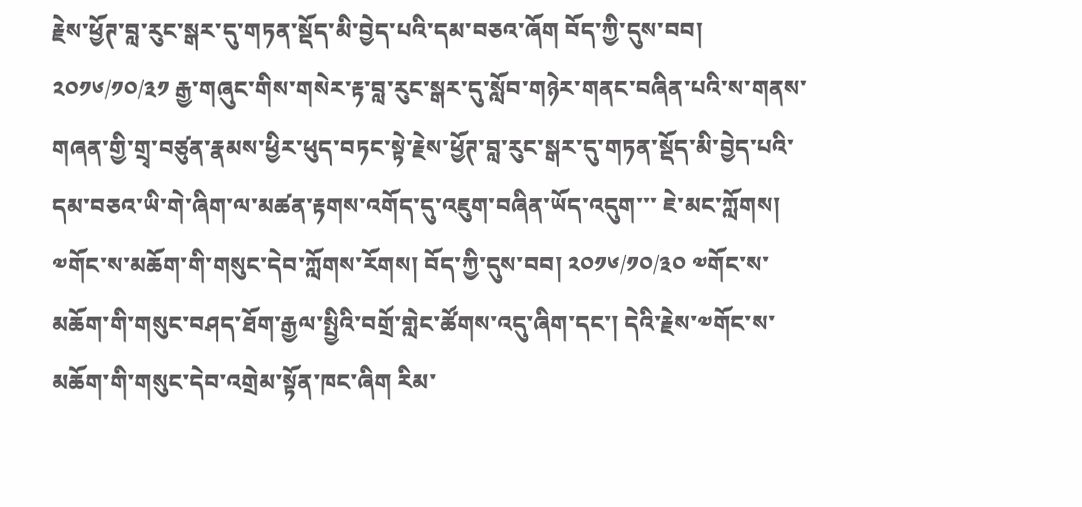རྗེས་ཕྱོཊ་བླ་རུང་སྒར་དུ་གཏན་སྡོད་མི་བྱེད་པའི་དམ་བཅའ་ཞོག བོད་ཀྱི་དུས་བབ། ༢༠༡༦/༡༠/༣༡ རྒྱ་གཞུང་གིས་གསེར་རྟ་བླ་རུང་སྒར་དུ་སློབ་གཉེར་གནང་བཞིན་པའི་ས་གནས་གཞན་གྱི་གྲྭ་བཙུན་རྣམས་ཕྱིར་ཕུད་བཏང་སྟེ་རྗེས་ཕྱོཊ་བླ་རུང་སྒར་དུ་གཏན་སྡོད་མི་བྱེད་པའི་དམ་བཅའ་ཡི་གེ་ཞིག་ལ་མཚན་རྟགས་འགོད་དུ་འཇུག་བཞིན་ཡོད་འདུག་་་ ཇེ་མང་ཀློགས།
༧གོང་ས་མཆོག་གི་གསུང་དེབ་ཀློགས་རོགས། བོད་ཀྱི་དུས་བབ། ༢༠༡༦/༡༠/༣༠ ༧གོང་ས་མཆོག་གི་གསུང་བཤད་ཐོག་རྒྱལ་སྤྱིའི་བགྲོ་གླེང་ཚོགས་འདུ་ཞིག་དང་། དེའི་རྗེས་༧གོང་ས་མཆོག་གི་གསུང་དེབ་འགྲེམ་སྟོན་ཁང་ཞིག རིམ་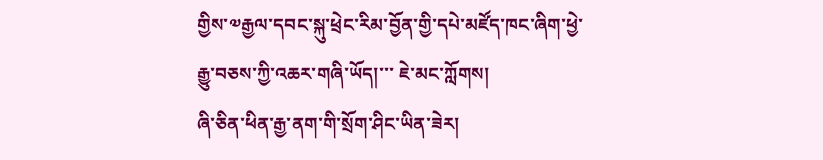གྱིས་༧རྒྱལ་དབང་སྐུ་ཕྲེང་རིམ་བྱོན་གྱི་དཔེ་མཛོད་ཁང་ཞིག་ཕྱེ་རྒྱུ་བཅས་ཀྱི་འཆར་གཞི་ཡོད།་་་ ཇེ་མང་ཀློགས།
ཞི་ཅིན་ཕིན་རྒྱ་ནག་གི་སྲོག་ཤིང་ཡིན་ཟེར།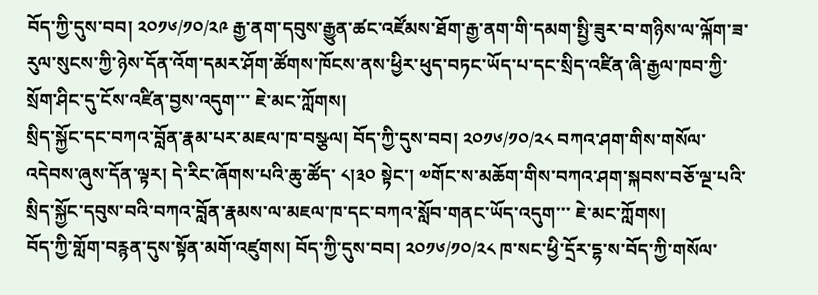བོད་ཀྱི་དུས་བབ། ༢༠༡༦/༡༠/༢༩ རྒྱ་ནག་དབུས་རྒྱུན་ཚང་འཛོམས་ཐོག་རྒྱ་ནག་གི་དམག་སྤྱི་ཟུར་བ་གཉིས་ལ་ལྐོག་ཟ་རུལ་སུངས་ཀྱི་ཉེས་དོན་འོག་དམར་ཤོག་ཚོགས་ཁོངས་ནས་ཕྱིར་ཕུད་བཏང་ཡོད་པ་དང་སྲིད་འཛིན་ཞི་རྒྱལ་ཁབ་ཀྱི་སྲོག་ཤིང་དུ་ངོས་འཛིན་བྱས་འདུག་་་ ཇེ་མང་ཀློགས།
སྲིད་སྐྱོང་དང་བཀའ་བློན་རྣམ་པར་མཇལ་ཁ་བསྩལ། བོད་ཀྱི་དུས་བབ། ༢༠༡༦/༡༠/༢༨ བཀའ་ཤག་གིས་གསོལ་འདེབས་ཞུས་དོན་ལྟར། དེ་རིང་ཞོགས་པའི་ཆུ་ཚོད་ ༨།༣༠ སྟེང་། ༧གོང་ས་མཆོག་གིས་བཀའ་ཤག་སྐབས་བཅོ་ལྔ་པའི་སྲིད་སྐྱོང་དབུས་བའི་བཀའ་བློན་རྣམས་ལ་མཇལ་ཁ་དང་བཀའ་སློབ་གནང་ཡོད་འདུག་་་ ཇེ་མང་ཀློགས།
བོད་ཀྱི་གློག་བརྙན་དུས་སྟོན་མགོ་འཛུགས། བོད་ཀྱི་དུས་བབ། ༢༠༡༦/༡༠/༢༨ ཁ་སང་ཕྱི་དྲོར་དྷ་ས་བོད་ཀྱི་གསོལ་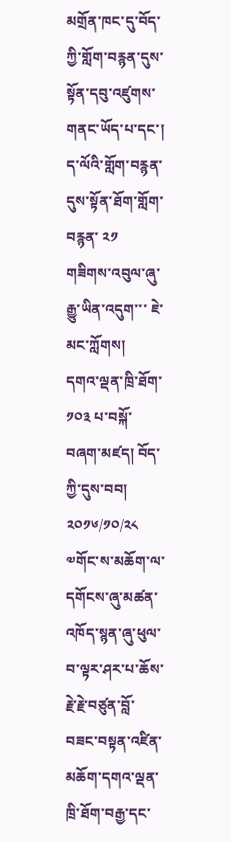མགྲོན་ཁང་དུ་བོད་ཀྱི་གློག་བརྙན་དུས་སྟོན་དབུ་འཛུགས་གནང་ཡོད་པ་དང་། ད་ལོའི་གློག་བརྙན་དུས་སྟོན་ཐོག་གློག་བརྙན་ ༢༡ གཟིགས་འབུལ་ཞུ་རྒྱུ་ཡིན་འདུག་་་ ཇེ་མང་ཀློགས།
དགའ་ལྡན་ཁྲི་ཐོག་ ༡༠༣ པ་བསྐོ་བཞག་མཛད། བོད་ཀྱི་དུས་བབ། ༢༠༡༦/༡༠/༢༨ ༧གོང་ས་མཆོག་ལ་དགོངས་ཞུ་མཚན་འཁོད་སྙན་ཞུ་ཕུལ་བ་ལྟར་ཤར་པ་ཆོས་རྗེ་རྗེ་བཙུན་བློ་བཟང་བསྟན་འཛིན་མཆོག་དགའ་ལྡན་ཁྲི་ཐོག་བརྒྱ་དང་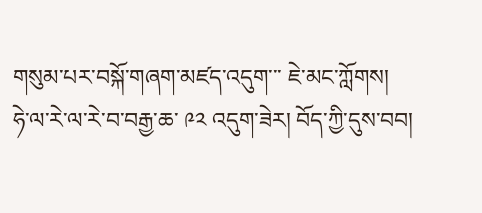གསུམ་པར་བསྐོ་གཞག་མཛད་འདུག་་་ ཇེ་མང་ཀློགས།
ཧེ་ལ་རེ་ལ་རེ་བ་བརྒྱ་ཆ་ ༩༢ འདུག་ཟེར། བོད་ཀྱི་དུས་བབ།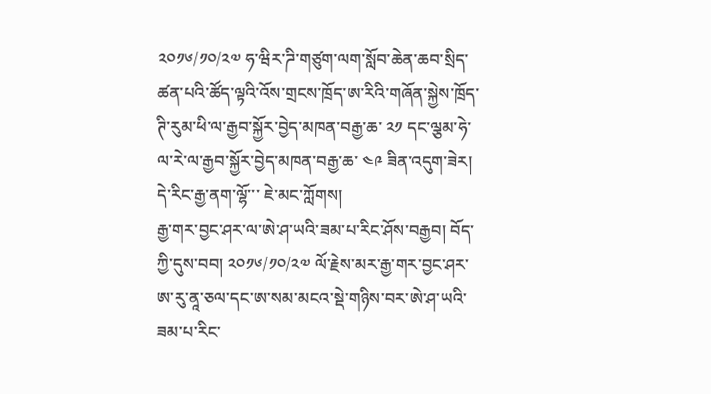༢༠༡༦/༡༠/༢༧ ཧ་ཝིར་ཌི་གཙུག་ལག་སློབ་ཆེན་ཆབ་སྲིད་ཚན་པའི་ཚོད་ལྟའི་འོས་གྲངས་ཁྲོད་ཨ་རིའི་གཞོན་སྐྱེས་ཁྲོད་ཊི་རུམ་ཕི་ལ་རྒྱབ་སྐྱོར་བྱེད་མཁན་བརྒྱ་ཆ་ ༢༡ དང་ལྕམ་ཧེ་ལ་རེ་ལ་རྒྱབ་སྐྱོར་བྱེད་མཁན་བརྒྱ་ཆ་ ༤༩ ཟིན་འདུག་ཟེར། དེ་རིང་རྒྱ་ནག་ལྷོ་་་ ཇེ་མང་ཀློགས།
རྒྱ་གར་བྱང་ཤར་ལ་ཨེ་ཤ་ཡའི་ཟམ་པ་རིང་ཤོས་བརྒྱབ། བོད་ཀྱི་དུས་བབ། ༢༠༡༦/༡༠/༢༧ ལོ་རྗེས་མར་རྒྱ་གར་བྱང་ཤར་ཨ་རུ་ནཱ་ཅལ་དང་ཨ་སམ་མངའ་སྡེ་གཉིས་བར་ཨེ་ཤ་ཡའི་ཟམ་པ་རིང་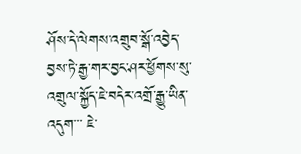ཤོས་དེ་ལེགས་འགྲུབ་སྒོ་འབྱེད་བྱས་ཏེ་རྒྱ་གར་བྱང་ཤར་ཕྱོགས་སུ་འགྲུལ་སྐྱོད་ཇེ་བདེར་འགྲོ་རྒྱུ་ཡིན་འདུག་་་ ཇེ་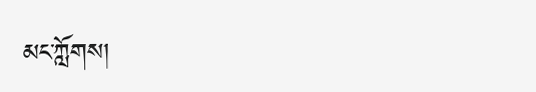མང་ཀློགས།